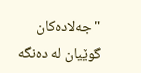"جه‌لاده‌كان گوێیان له‌ ده‌نگه‌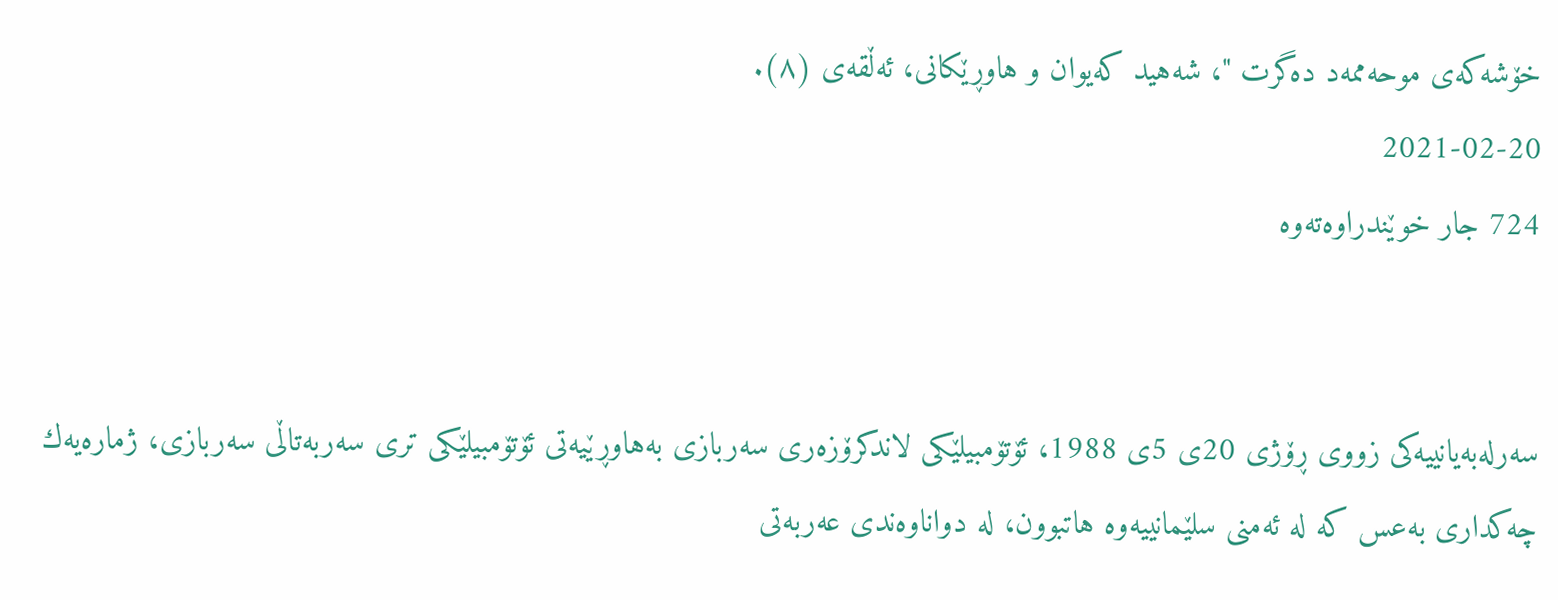خۆشه‌كه‌ی‌ موحه‌ممه‌د ده‌گرت "، شەهید کەیوان و هاوڕێکانی‌، ئەڵقەی‌ (٨).
2021-02-20
724 جار خوێندراوەتەوە


سەرلەبەیانییەکی‌ زووی‌ ڕۆژی‌ 20ی‌ 5ی‌ 1988، ئۆتۆمبیلێكی‌ لاندكرۆزه‌ری‌ سه‌ربازی‌ به‌هاوڕێیه‌تی‌ ئۆتۆمبیلێكی‌ تری‌ سه‌ربه‌تاڵی‌ سه‌ربازی‌، ژماره‌یه‌ك چه‌كداری‌ به‌عس كه‌ له‌ ئه‌منی‌ سلێمانییه‌وه‌ هاتبوون، له‌ دواناوه‌ندی‌ عه‌ربه‌تی‌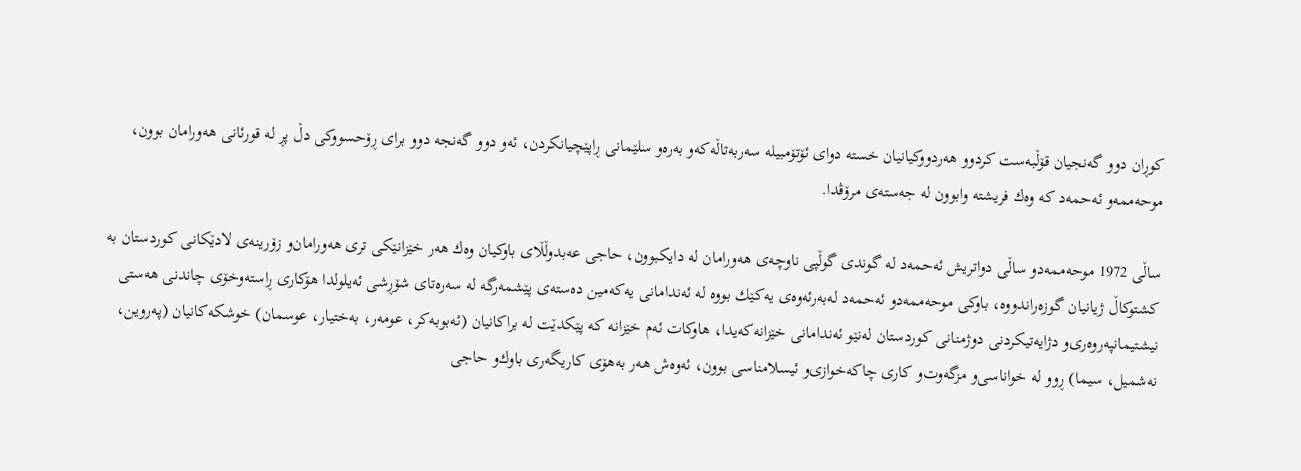كوڕان دوو گه‌نجیان قۆڵبه‌ست كردوو هه‌ردووكیانیان خسته‌ دوای‌ ئۆتۆمبیله‌ سه‌ربه‌تاڵه‌كه‌و به‌ره‌و سلێمانی‌ ڕاپێچیانكردن، ئه‌و دوو گه‌نجه‌ دوو برای‌ ڕۆحسووكی‌ دڵ پڕ له‌ قورئانی‌ هه‌ورامان بوون، موحه‌ممه‌و ئه‌حمه‌د كه‌ وه‌ك فریشته‌ وابوون له‌ جه‌سته‌ی‌ مرۆڤدا.

ساڵی‌ 1972 موحه‌ممه‌دو ساڵی‌ دواتریش ئه‌حمه‌د له‌ گوندی‌ گوڵپی‌ ناوچه‌ی‌ هه‌ورامان له‌ دایكبوون، حاجی‌ عه‌بدوڵڵای‌ باوكیان وه‌ك هه‌ر خێزانێكی‌ تری‌ هه‌ورامان‌و زۆرینه‌ی‌ لادێكانی‌ كوردستان به‌ كشتوكاڵ ژیانیان گوزه‌راندووه‌، باوكی‌ موحه‌ممه‌دو ئه‌حمه‌د له‌به‌رئه‌وه‌ی‌ یه‌كێك بووه‌ له‌ ئه‌ندامانی‌ یه‌كه‌مین ده‌سته‌ی‌ پێشمه‌رگه‌ له‌ سه‌ره‌تای‌ شۆڕشی‌ ئه‌یلولدا هۆكاری‌ ڕاسته‌وخۆی‌ چاندنی‌ هه‌ستی‌ نیشتیمانپه‌روه‌ری‌‌و دژایه‌تیكردنی‌ دوژمنانی‌ كوردستان له‌نێو ئه‌ندامانی‌ خێزانه‌كه‌یدا، هاوكات ئه‌م خێزانه‌ كه‌ پێكدێت له‌ براكانیان (ئه‌بوبه‌كر، عومه‌ر، به‌ختیار، عوسمان) خوشكه‌كانیان (په‌روین، نه‌شمیل، سیما) ڕوو له‌ خواناسی‌‌و مزگه‌وت‌و كاری‌ چاكه‌خوازی‌‌و ئیسلامناسی‌ بوون، ئه‌وه‌ش هه‌ر به‌هۆی‌ كاریگه‌ری‌ باوك‌و حاجی‌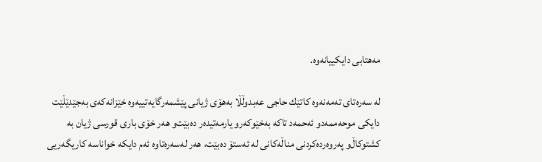مه‌هتابی‌ دایكییانه‌وه‌.

له‌ سه‌ره‌تای‌ ته‌مه‌نه‌وه‌ كاتێك حاجی‌ عه‌بدوڵڵا به‌هۆی‌ ژیانی‌ پێشمه‌رگایه‌تییه‌وه‌ خێزانه‌كه‌ی‌ به‌جێدێڵێت دایكی‌ موحه‌ممه‌دو ئه‌حمه‌د تاكه‌ به‌خێوكه‌رو یارمه‌تیده‌ر ده‌بێت‌و هه‌ر خۆی‌ باری‌ قورسی‌ ژیان به‌ كشتوكاڵ‌و پەروەردەکردنی‌ مناڵه‌كانی‌ له‌ ئه‌ستۆ ده‌بێت، هه‌ر له‌سه‌ره‌تاوه‌ ئه‌م دایكه‌ خواناسه‌ كاریگە‌ریی‌‌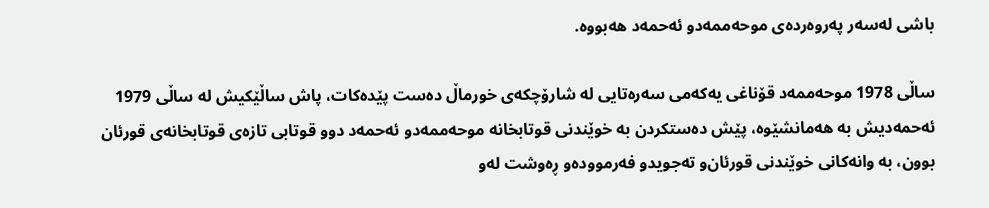باشی‌ له‌سه‌ر په‌روه‌رده‌ی‌ موحه‌ممه‌دو ئه‌حمه‌د هه‌بووه‌.

ساڵی‌ 1978 موحه‌ممه‌د قۆناغی‌ یه‌كه‌می‌ سه‌ره‌تایی‌ له‌ شارۆچكه‌ی‌ خورماڵ ده‌ست پێده‌كات، پاش ساڵێكیش له‌ ساڵی‌ 1979 ئه‌حمه‌دیش به‌ هه‌مانشێوه‌، پێش ده‌ستكردن به‌ خوێندنی‌ قوتابخانه‌ موحه‌ممه‌دو ئه‌حمه‌د دوو قوتابی‌ تازه‌ی‌ قوتابخانه‌ی‌ قورئان بوون، به‌ وانه‌كانی‌ خوێندنی‌ قورئان‌و ته‌جویدو فه‌رمووده‌و ڕه‌وشت له‌و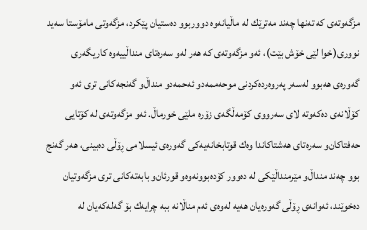مزگه‌وتەی‌‌ كه‌ ته‌نها چه‌ند مه‌ترێك له‌ ماڵیانه‌وه‌ دووربوو ده‌ستیان پێكرد، مزگه‌وتی‌ مامۆستا سه‌ید نووری‌(خوا لێی‌ خۆش بێت)، ئه‌و مزگه‌وته‌ی‌ كه‌ هه‌ر له‌و سه‌ره‌تای‌ منداڵییه‌وه‌ كاریگه‌ری‌ گه‌وره‌ی‌ هه‌بوو له‌سه‌ر په‌روه‌رده‌كردنی‌ موحه‌ممه‌دو ئه‌حمه‌دو منداڵ‌و گه‌نجه‌كانی‌ تری‌ ئه‌و كۆڵانه‌ی‌ ده‌كه‌وته‌ لای‌ سه‌رووی‌ كۆمه‌ڵگه‌ی‌ زۆره‌ ملێی‌ خورماڵ. ئه‌و مزگه‌وته‌ی‌ له‌ كۆتایی‌ حه‌فتاكان‌و سه‌ره‌تای‌ هه‌شتاكاندا وه‌ك قوتابخانه‌یه‌كی‌ گه‌وره‌ی‌ ئیسلامی‌ ڕۆڵی‌ ده‌بینی‌، هه‌ر گه‌نج بوو چه‌ند منداڵ‌و مێرمنداڵێكی‌ له‌ ده‌وور كۆده‌بوونه‌وه‌و قورئان‌و بابه‌ته‌كانی‌ تری‌ مزگه‌وتیان ده‌خوێند، ئه‌وانه‌ی‌ ڕۆڵی‌ گه‌وره‌یان هه‌یه‌ له‌وه‌ی‌ ئه‌م مناڵانه‌ ببه‌ چرایه‌ك بۆ گه‌له‌كه‌یان له‌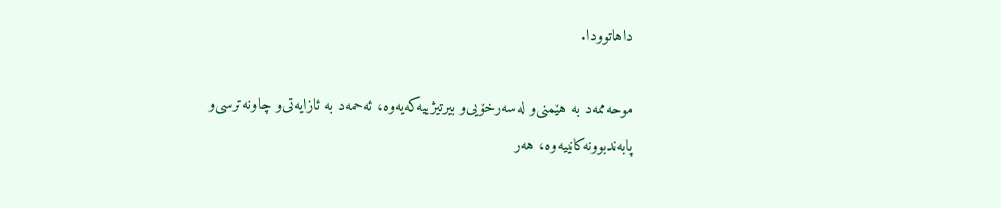داهاتوودا.

موحه‌ممه‌د به‌ هێمنی‌‌و له‌سه‌رخۆیی‌‌و بیرتیژییه‌كه‌یه‌وه‌، ئه‌حمه‌د به‌ ئازایه‌تی‌‌و چاونه‌ترسی‌‌و پابه‌ندبوونه‌كانییه‌وه‌، هه‌ر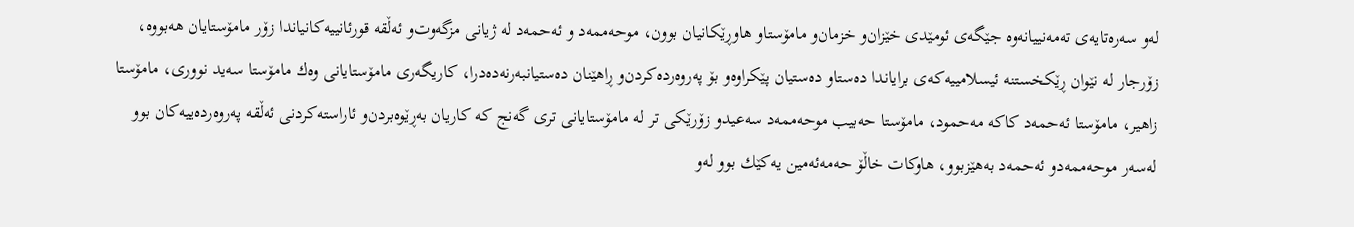له‌و سه‌ره‌تایه‌ی‌ ته‌مه‌نییانه‌وه‌ جێگه‌ی‌ ئومێدی‌ خێزان‌و خزمان‌و مامۆستاو هاوڕێكانیان بوون، موحه‌ممه‌د و ئه‌حمه‌د له‌ ژیانی‌ مزگه‌وت‌و ئه‌ڵقه‌ قورئانییه‌كانیاندا زۆر مامۆستایان هه‌بووه‌، زۆرجار له‌ نێوان ڕێكخستنه‌ ئیسلامییه‌كه‌ی‌ برایاندا ده‌ستاو ده‌ستیان پێكراوه‌و بۆ په‌روه‌رده‌كردن‌و ڕاهێنان ده‌ستیانبه‌رنه‌ده‌درا، كاریگه‌ری‌ مامۆستایانی‌ وه‌ك مامۆستا سه‌ید نووری‌، مامۆستا زاهیر، مامۆستا ئه‌حمه‌د كاكه‌ مه‌حمود، مامۆستا حه‌بیب موحه‌ممه‌د سه‌عیدو زۆرێكی‌ تر له‌ مامۆستایانی‌ تری‌ گه‌نج كه‌ كاریان به‌ڕێوه‌بردن‌و ئاراسته‌كردنی‌ ئه‌ڵقه‌ په‌روه‌رده‌ییه‌كان بوو له‌سه‌ر موحه‌ممه‌دو ئه‌حمه‌د به‌هێزبوو، هاوكات خاڵۆ حه‌مه‌ئه‌مین یه‌كێك بوو له‌و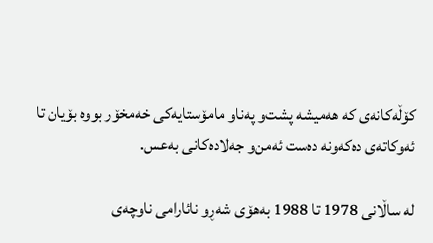كۆڵه‌كانه‌ی‌ كه‌ هەمیشه‌ پشت‌و په‌ناو مامۆستایه‌كی‌ خه‌مخۆر بووه‌ بۆیان تا ئه‌وكاته‌ی‌ ده‌كه‌ونه‌ ده‌ست ئه‌من‌و جه‌لاده‌كانی‌ به‌عس.

له‌ ساڵانی‌ 1978 تا 1988 به‌هۆی‌ شه‌ڕو نائارامی‌‌ ناوچه‌ی‌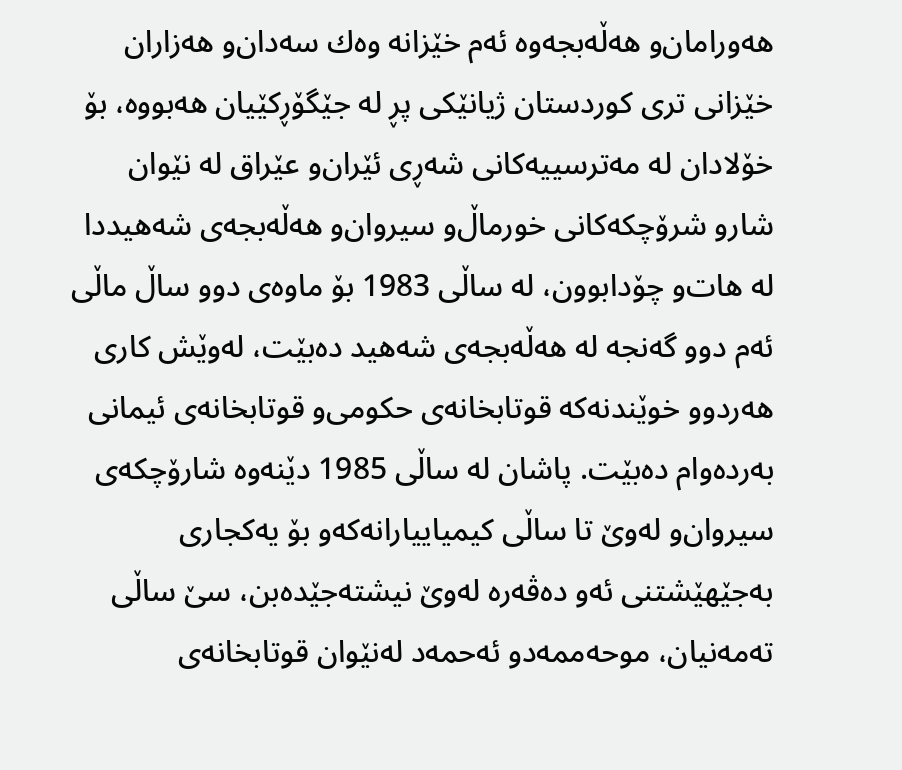هه‌ورامان‌و هه‌ڵه‌بجه‌وه‌ ئه‌م خێزانه‌ وه‌ك‌ سه‌دان‌و هه‌زاران خێزانی‌ تری‌ كوردستان ژیانێکی‌‌ پڕ له‌ جێگۆڕكێیان هه‌بووه‌، بۆ خۆلادان له‌ مه‌ترسییه‌كانی‌ شه‌ڕی‌ ئێران‌و عێراق له‌ نێوان شارو شرۆچكه‌كانی‌ خورماڵ‌و سیروان‌و هه‌ڵه‌بجه‌ی‌ شه‌هیددا له‌ هات‌و چۆدابوون، له‌ ساڵی‌ 1983 بۆ ماوه‌ی‌ دوو ساڵ ماڵی‌ ئه‌م دوو گه‌نجه‌ له‌ هه‌ڵەبجه‌ی‌ شه‌هید ده‌بێت، له‌وێش كاری‌ هه‌ردوو خوێندنه‌كه‌ قوتابخانه‌ی‌ حكومی‌‌و قوتابخانه‌ی‌ ئیمانی‌ به‌رده‌وام ده‌بێت. پاشان له‌ ساڵی‌ 1985 دێنه‌وه‌ شارۆچكه‌ی‌ سیروان‌و له‌وێ‌ تا ساڵی‌ كیمیاییارانه‌كه‌و بۆ یه‌كجاری‌ به‌جێهێشتنی‌ ئه‌و ده‌ڤه‌ره‌ له‌وێ‌ نیشته‌جێده‌بن، سێ ساڵی‌ ته‌مه‌نیان،‌ موحه‌ممه‌دو ئه‌حمه‌د له‌نێوان قوتابخانه‌ی‌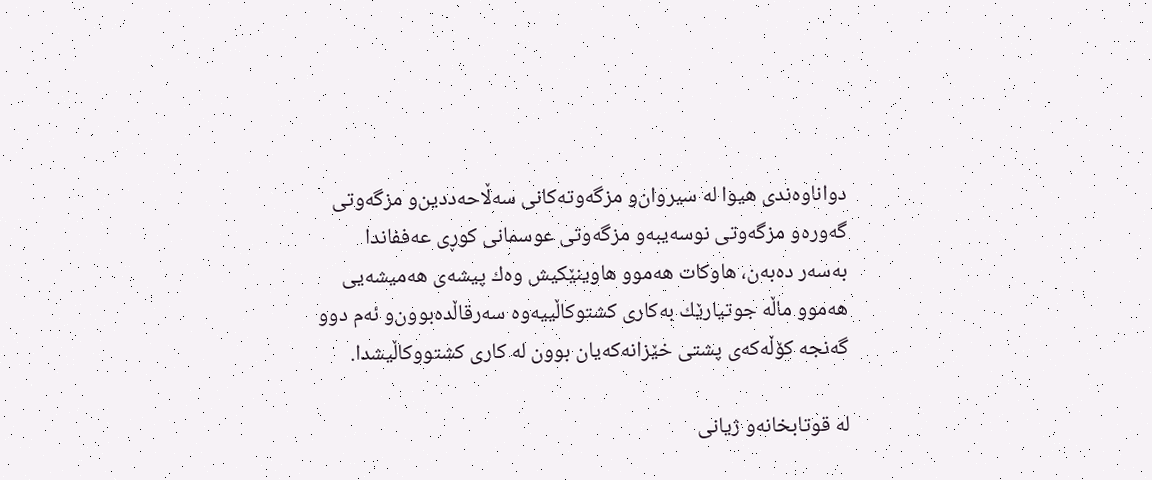دواناوه‌ندی‌ هیوا له‌ سیروان‌و مزگه‌وته‌كانی‌ سه‌ڵاحه‌ددین‌و مزگه‌وتی‌ گه‌وره‌و مزگه‌وتی‌ نوسه‌یبه‌و مزگه‌وتی‌ عوسمانی‌ كوڕی‌ عه‌ففاندا به‌سه‌ر ده‌بەن، هاوكات هه‌موو هاوینێكیش وه‌ك پیشه‌ی‌ هه‌میشه‌یی‌ هه‌موو ماڵه‌ جوتیارێك به‌كاری‌ كشتوكاڵییه‌وه‌ سه‌رقاڵده‌بوون‌و ئه‌م دوو گه‌نجه‌ كۆڵه‌كه‌ی‌ پشتی‌ خێزانه‌كه‌یان بوون له‌ كاری‌ كشتووكاڵیشدا.

له‌ قوتابخانه‌و ژیانی‌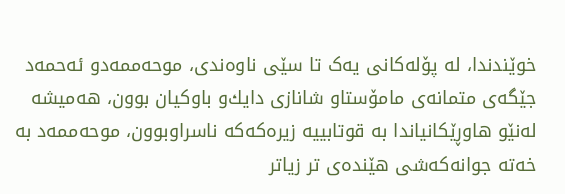خوێندندا، له‌ پۆله‌كانی‌ یەک تا سێی‌‌ ناوه‌ندی‌، موحه‌ممه‌دو ئه‌حمه‌د جێگه‌ی‌ متمانه‌ی‌ مامۆستاو شانازی‌ دایك‌و باوكیان بوون، هه‌میشه‌ له‌نێو هاوڕێکانیاندا به‌ قوتابییه‌ زیره‌كه‌كه‌ ناسراوبوون، موحه‌ممه‌د به‌ خه‌ته‌ جوانه‌كه‌شی‌ هێنده‌ی‌ تر زیاتر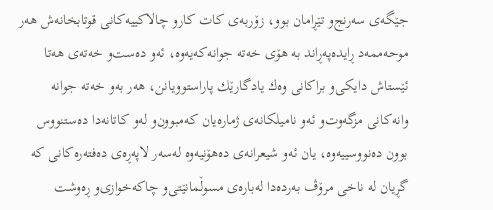جێگه‌ی‌ سه‌رنج‌و تێڕامان بوو، زۆربه‌ی‌ كات كارو چالاكییه‌كانی‌ قوتابخانه‌ش هه‌ر موحه‌ممه‌د ڕایده‌په‌ڕاند به‌ هۆی‌ خه‌ته‌ جوانه‌كه‌یه‌وه‌، ئه‌و ده‌ست‌و خه‌ته‌ی‌ هه‌تا ئێستاش دایكی‌‌و براكانی‌ وه‌ك یادگارێك پاراستوویانن، هه‌ر به‌و خه‌ته‌ جوانه‌ وانه‌كانی‌ مزگه‌وت‌و ئه‌و نامیلكانه‌ی‌ ژماره‌یان كه‌مبوون‌و له‌و كاتانه‌دا ده‌ستنووس بوون ده‌نووسییه‌وه‌، یان ئه‌و شیعرانه‌ی‌ ده‌هۆنیه‌وه‌ له‌سه‌ر لاپه‌ڕه‌ی‌ ده‌فته‌ره‌كانی‌ كه‌ گڕیان له‌ ناخی‌ مرۆڤ به‌رده‌دا له‌باره‌ی‌ مسوڵمانێتی‌‌و چاكه‌خوازی‌‌و ڕه‌وشت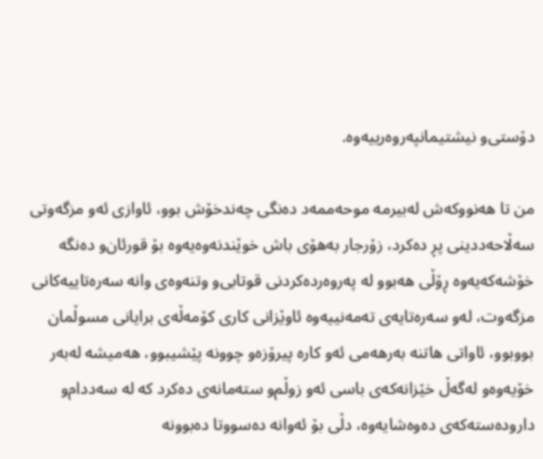دۆستی‌‌و نیشتیمانپه‌روه‌رییه‌وه‌.

من تا هه‌نووكه‌ش له‌بیرمه‌ موحه‌ممه‌د ده‌نگی‌ چه‌ندخۆش بوو، ئاوازی‌ ئه‌و مزگه‌وتی‌ سه‌ڵاحه‌ددینی‌ پڕ ده‌كرد، زۆرجار به‌هۆی‌ باش خوێندنه‌وه‌یه‌وه‌ بۆ قورئان‌و ده‌نگه‌ خۆشه‌كه‌یه‌وه‌ ڕۆڵی‌ هه‌بوو له‌ په‌روه‌رده‌كردنی‌ قوتابی‌‌و وتنه‌وه‌ی‌ وانه‌ سه‌ره‌تاییه‌كانی‌ مزگه‌وت، له‌و سه‌ره‌تایه‌ی‌ ته‌مه‌نییه‌وه‌ ئاوێزانی‌ كاری‌ كۆمه‌ڵه‌ی‌ برایانی‌ مسوڵمان بووبوو، ئاواتی‌ هاتنه‌ به‌رهه‌می‌ ئه‌و كاره‌ پیرۆزه‌و چوونه‌ پێشیبوو، هه‌میشه‌ له‌به‌ر خۆیه‌وه‌‌و له‌گه‌ڵ خێزانه‌كه‌ی‌ باسی‌ ئه‌و زوڵم‌و سته‌مانه‌ی‌ ده‌كرد کە له‌ سه‌ددام‌و داروده‌سته‌كه‌ی‌ ده‌وه‌شایه‌وه‌، دڵی‌ بۆ ئه‌وانه‌ ده‌سووتا ده‌بوونه‌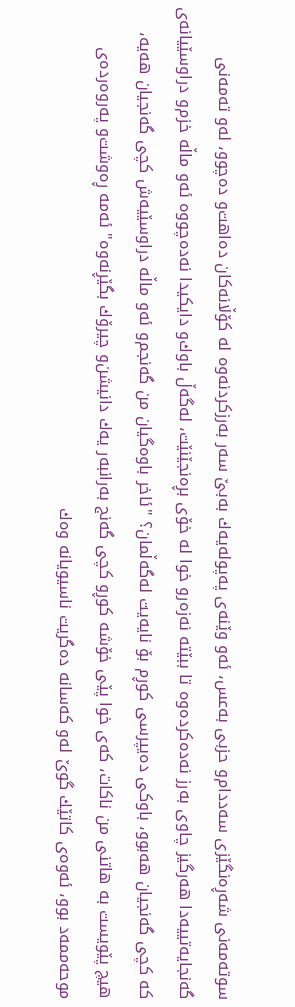سوته‌مه‌نی‌ شه‌ڕه‌نگێزی‌ سه‌ددام‌و حزبی‌ به‌عس، ئه‌و وێنه‌ی‌ په‌پوله‌یه‌ك به‌بێ‌ سه‌ر به‌رزكردنه‌وه‌ له‌ كۆڵانه‌كان ده‌اهت‌و ده‌چوو، له‌و ته‌مه‌نی‌ گه‌نجایه‌تییه‌دا هه‌رگیز چاوی‌ به‌رز نه‌ده‌كرده‌وه‌ تا ببێته‌ نه‌زه‌رو خوا له‌ خۆی‌ بڕه‌نجێنێت، له‌گه‌ڵ باوك‌و دایكیدا نه‌ده‌چووه‌ ئه‌و ماڵه‌ خزم‌و دراوسێیانه‌ی‌ كه‌ كچی‌ گه‌نجیان هه‌بوو، باوكی‌ ده‌یپرسی‌ كوڕم بۆ نایه‌یت له‌گه‌ڵمان؟ "ئاخر باوه‌گیان من گه‌نجم‌و ئه‌و ماڵه‌ دراوسێیه‌ش كچی‌ گه‌نجیان هه‌یه‌، هیچ پێویست به‌ هاتنی‌ من ناكات، كه‌ی‌ خوا پێی‌ خۆشه‌ كوڕو كچی‌ گه‌نج به‌رانبه‌ر یه‌ك دانیشن‌و چیرۆك بگێڕنه‌وه‌" ئه‌مه‌ ڕه‌وشت‌و په‌روه‌رده‌ی‌ موحه‌ممه‌د بوو، ئه‌وه‌ی‌ كاتێك گوێ‌ له‌و كه‌سانه‌ ده‌گریت ناسیویانه‌ وه‌ك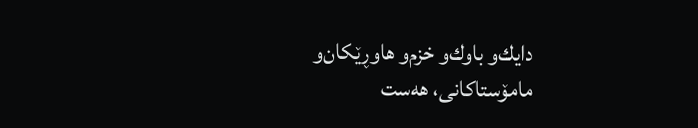دایك‌و باوك‌و خزم‌و هاوڕێكان‌و مامۆستاكانی‌، هه‌ست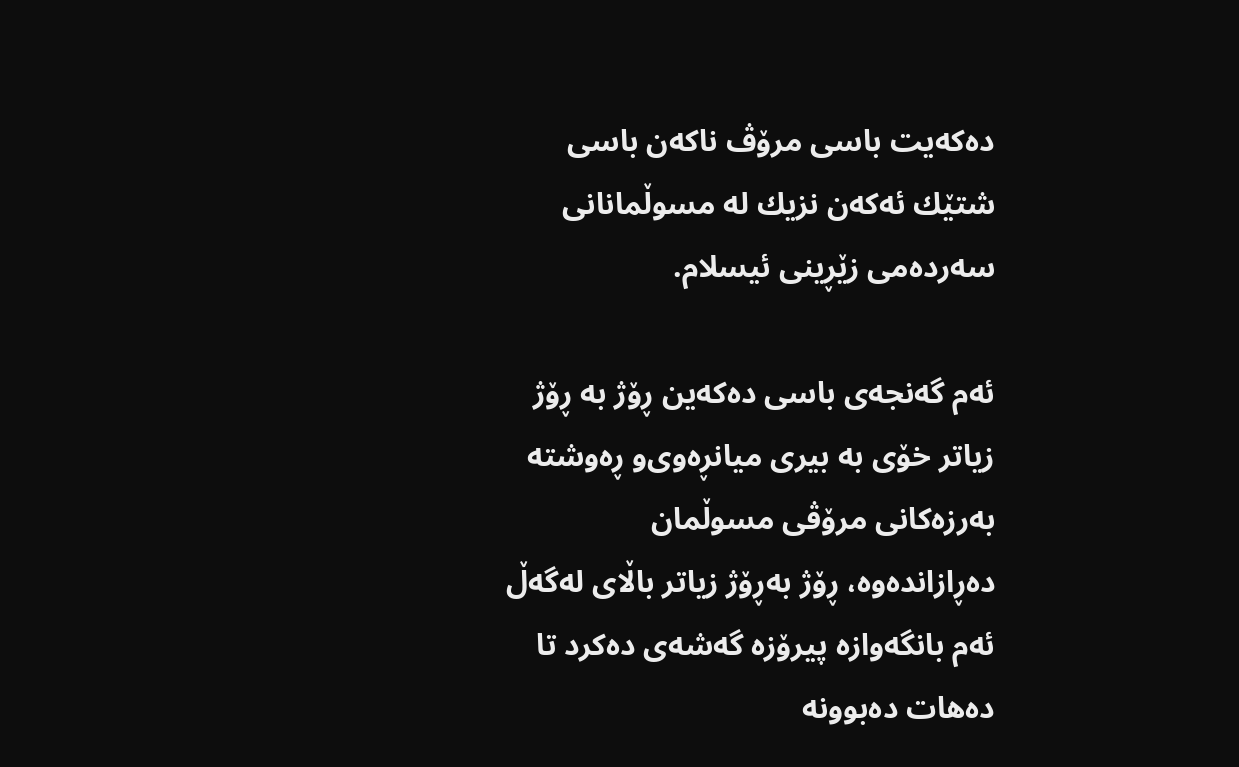ده‌كه‌یت باسی‌ مرۆڤ ناكه‌ن باسی‌ شتێك ئه‌كه‌ن نزیك له‌ مسوڵمانانی‌ سه‌رده‌می‌ زێڕینی‌ ئیسلام.

ئه‌م گه‌نجه‌ی‌ باسی‌ ده‌كه‌ین ڕۆژ به‌ ڕۆژ زیاتر خۆی‌ به‌ بیری‌ میانڕه‌وی‌‌و ڕه‌وشته‌ به‌رزه‌كانی‌ مرۆڤی‌ مسوڵمان ده‌ڕازانده‌وه‌، ڕۆژ به‌ڕۆژ زیاتر باڵای‌ له‌گه‌ڵ ئه‌م بانگه‌وازه‌ پیرۆزه‌ گه‌شەی‌ ده‌كرد تا ده‌هات ده‌بوونه‌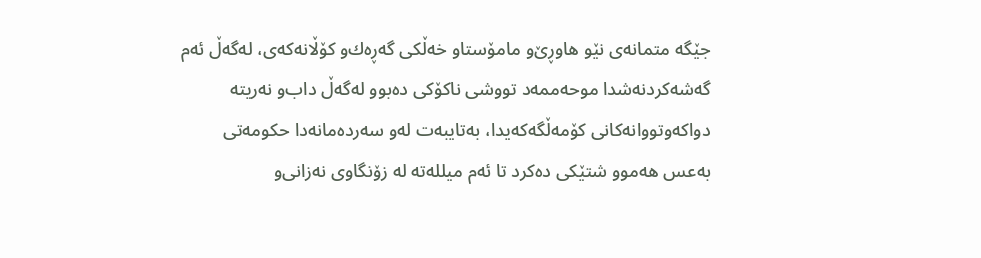جێگه‌ متمانه‌ی‌ نێو هاوڕێ‌و‌ مامۆستاو خه‌ڵكی‌ گه‌ڕه‌ك‌و كۆڵانه‌كه‌ی‌، له‌گه‌ڵ ئه‌م گه‌شه‌كردنه‌شدا موحه‌ممه‌د تووشی‌ ناكۆكی‌ ده‌بوو له‌گه‌ڵ داب‌و نه‌ریته‌ دواكه‌وتووانه‌كانی‌ كۆمه‌ڵگه‌كه‌یدا، به‌تایبه‌ت له‌و سه‌رده‌مانه‌دا حكومه‌تی‌ به‌عس هه‌موو شتێكی‌ ده‌كرد تا ئه‌م میلله‌تە لە‌ زۆنگاوی‌ نه‌زانی‌‌و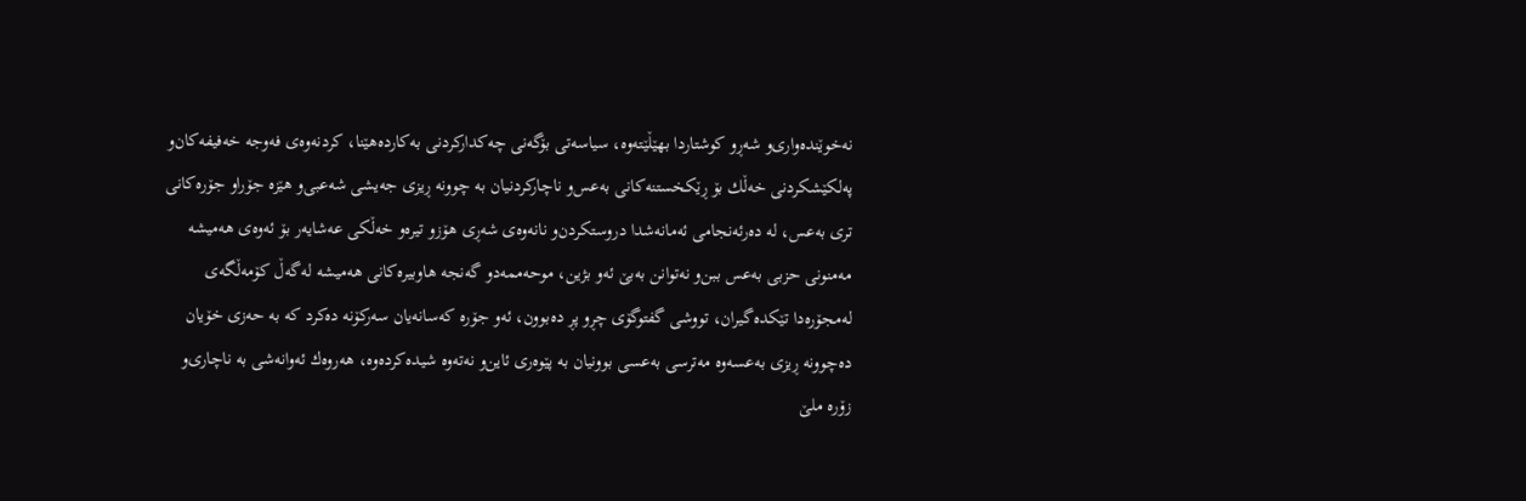نه‌خوێنده‌واری‌‌و شه‌ڕو كوشتاردا بهێڵێته‌وه‌، سیاسه‌تی‌ بۆگه‌نی‌ چه‌كداركردنی‌ به‌كاردەهێنا، كردنه‌وه‌ی‌ فه‌وجه‌ خه‌فیفه‌كان‌و په‌لكێشكردنی‌ خه‌ڵك بۆ ڕێكخستنه‌كانی‌ به‌عس‌و ناچاركردنیان به‌ چوونه‌ ڕیزی‌ جه‌یشی‌ شه‌عبی‌‌و هێزه‌ جۆراو جۆره‌كانی‌ تری‌ به‌عس، له‌ ده‌رئه‌نجامی‌ ئه‌مانه‌شدا دروستكردن‌و نانه‌وه‌ی‌ شه‌ڕی‌ هۆزو تیره‌و خه‌ڵکی‌ عه‌شایه‌ر بۆ ئه‌وه‌ی‌ هه‌میشه‌ مه‌منونی‌ حزبی‌ به‌عس ببن‌و نه‌توانن به‌بێ‌ ئه‌و بژین، موحه‌ممه‌دو گه‌نجه‌ هاوبیره‌كانی‌ هه‌میشه‌ له‌گه‌ڵ كۆمه‌ڵگه‌ی‌ له‌مجۆره‌دا تێكده‌گیران، تووشی‌ گفتوگۆی‌ چڕو پڕ ده‌بوون، ئه‌و جۆره‌ كه‌سانه‌یان سەرکۆنە دەکرد کە به‌ حه‌زی‌ خۆیان ده‌چوونه‌ ڕیزی‌ به‌عسه‌وه‌ مه‌ترسی‌ به‌عسی‌ بوونیان به‌ پێوه‌ری‌ ئاین‌و نه‌ته‌وه‌ شیده‌كرده‌وه‌، هه‌روه‌ك ئه‌وانه‌شی‌ به‌ ناچاری‌‌و زۆره‌ ملێ‌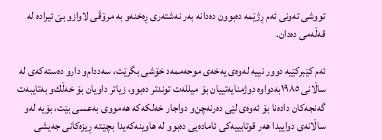تووشی‌ ته‌ونی‌ ئه‌م ڕژێمه‌ ده‌بوون ده‌دانه‌ به‌ر نه‌شته‌ری‌ ڕه‌خنه‌و به‌ مرۆڤی‌ لاوازو بێ ئیراده‌ له‌ قه‌ڵه‌می‌ ده‌دان.

ئه‌م كێبركێیه‌ دوور نییه‌ له‌وه‌ی‌ یه‌خه‌ی‌ موحه‌ممه‌د خۆشی‌ بگرێت، سه‌ددام‌و دارو ده‌سته‌كه‌ی‌ له‌ ساڵانی‌ ١٩٨٥به‌دواوه‌ دوژمنایه‌تییان بۆ میلله‌ت توندتر ده‌بوو، زیاتر داویان بۆ خه‌ڵك‌و به‌تایبه‌ت گه‌نجه‌كان داده‌نا بۆ ئه‌وه‌ی‌ لێی‌ ده‌رنه‌چن‌و دواجار خه‌لكه‌كه‌ هه‌مووی‌ به‌عسی‌ بێت، بۆیه‌ له‌و ساڵانه‌ی‌ دواییدا هه‌ر قوتابییەكی‌ ئاماده‌یی‌ ده‌بوو له‌ هاوینه‌كه‌یدا بچێـته‌ ڕیزه‌كانی‌ جه‌یشی‌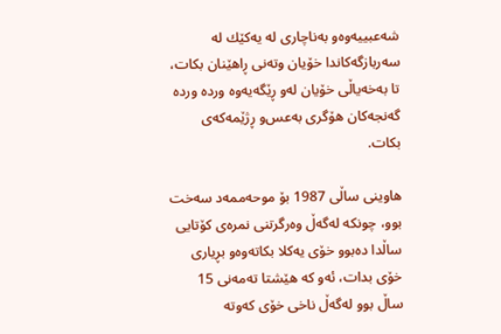شه‌عبییه‌وه‌و به‌ناچاری‌ له‌ یه‌كێك له‌ سه‌ربازگه‌كاندا خۆیان وته‌نی‌ ڕاهێنان بكات، تا به‌خه‌یاڵی‌ خۆیان له‌و ڕێگه‌یه‌وه‌ ورده‌ ورده‌ گه‌نجه‌كان هۆگری‌ به‌عس‌و ڕژێمه‌كه‌ی‌ بكات.

هاوینی‌ ساڵی‌ 1987 بۆ موحه‌ممه‌د سه‌خت بوو، چونكه‌ له‌گه‌ڵ وه‌رگرتنی‌ نمره‌ی‌ كۆتایی ساڵدا ده‌بوو خۆی‌ یه‌كلا بكاته‌وه‌‌و بڕیاری‌ خۆی‌ بدات، ئه‌و كه‌ هێشتا ته‌مه‌نی‌ 15 ساڵ بوو له‌گه‌ڵ ناخی‌ خۆی‌ كه‌وته‌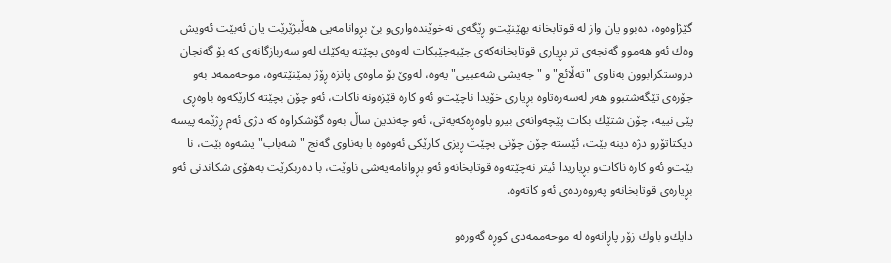گێژاوه‌وه‌، ده‌بوو یان واز له‌ قوتابخانه‌ بهێنێت‌و ڕێگه‌ی‌ نه‌خوێنده‌واری‌‌و بێ‌ بڕوانامه‌یی‌ هه‌ڵبژێرێت یان ئه‌بێت ئه‌ویش وه‌ك ئه‌و هه‌موو گه‌نجه‌ی‌ تر بڕیاری‌ قوتابخانه‌كه‌ی‌ جێبه‌جێبكات له‌وه‌ی‌ بچێته‌ یه‌كێك له‌و سه‌ربازگانه‌ی‌ كه‌ بۆ گه‌نجان دروستكرابوون به‌ناوی‌ "ته‌ڵائع"و "جه‌یشی‌ شه‌عبیی"یه‌وه‌، له‌وێ‌ بۆ ماوه‌ی‌ پانزە ڕۆژ بمێنێته‌وه‌، موحه‌ممه‌د به‌و جۆره‌ی‌ تێگه‌شتبوو هه‌ر له‌سه‌ره‌تاوه‌ بڕیاری‌ خۆیدا ناچێت‌و ئه‌و كاره‌ قێزه‌ونه‌ ناكات، ئه‌و چۆن بچێته‌ كارێكه‌وه‌ باوه‌ڕی‌ پێی‌ نییه‌، چۆن شتێك بكات پێچه‌وانه‌ی‌ بیرو باوه‌ڕه‌كه‌یه‌تی‌، ئه‌و چه‌ندین ساڵ به‌وه‌ گۆشكراوه‌ كه‌ دژی‌ ئه‌م ڕژێمه‌ پیسه‌ دیكتاتۆرو دژه‌ دینه‌ بێت، ئێسته‌ چۆن چۆنی‌ بچێت ڕیزی‌ كارێكی‌ ئه‌وه‌وه‌ با به‌ناوی‌ گه‌نج "شه‌باب" یشه‌وه‌ بێت، نا بێت‌و ئه‌و كاره‌ ناكات‌و بڕیاریدا ئیتر نه‌چێته‌وه‌ قوتابخانه‌و ئه‌و بڕوانامه‌یه‌شی‌ ناوێت، با ده‌ربكرێت به‌هۆی‌ شكاندنی‌ ئه‌و بڕیاره‌ی‌ قوتابخانه‌و په‌روه‌رده‌ی‌ ئه‌و كاته‌وه‌.

دایك‌و باوك زۆر پاڕانه‌وه‌ له‌ موحه‌ممه‌دی‌ كوڕه‌ گه‌وره‌و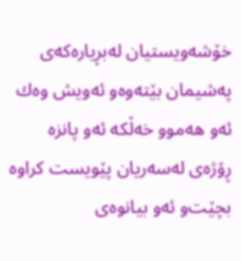خۆشه‌ویستیان له‌بڕیاره‌كه‌ی‌ په‌شیمان بێته‌وه‌و ئه‌ویش وه‌ك ئه‌و هه‌موو خه‌ڵكه‌ ئه‌و پانزە ڕۆژه‌ی‌ له‌سه‌ریان پێویست كراوه‌ بچێت‌و ئه‌و بیانوه‌ی‌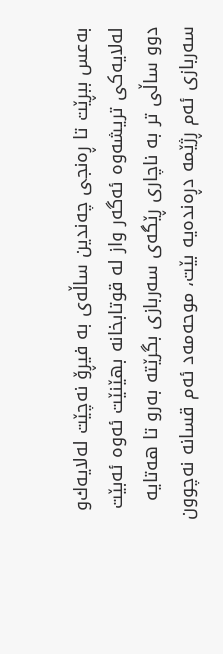به‌عس ببڕێت تا ڕه‌نجی‌ چه‌ندین ساڵه‌ی‌ به‌ فیڕۆ نه‌چێت له‌لایه‌ك‌و له‌لایه‌كی‌ تریشه‌وه‌ ئه‌گه‌ر واز له‌ قوتابخانه‌ بهێنێت ئه‌وه‌ ئه‌بێت دوو ساڵی‌ تر به‌ ناچاری‌ ڕێگه‌ی‌ سه‌ربازی‌ بگرێته‌ به‌رو تا هه‌تایه‌ سه‌ربازی‌ ئه‌م ڕژێمه‌ دڕه‌نده‌یه‌ بێت، موحه‌مه‌د ئه‌م قسانه‌ نه‌چوون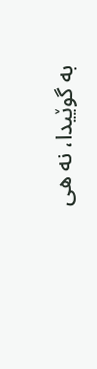به‌ گوێیدا، نه‌ هی‌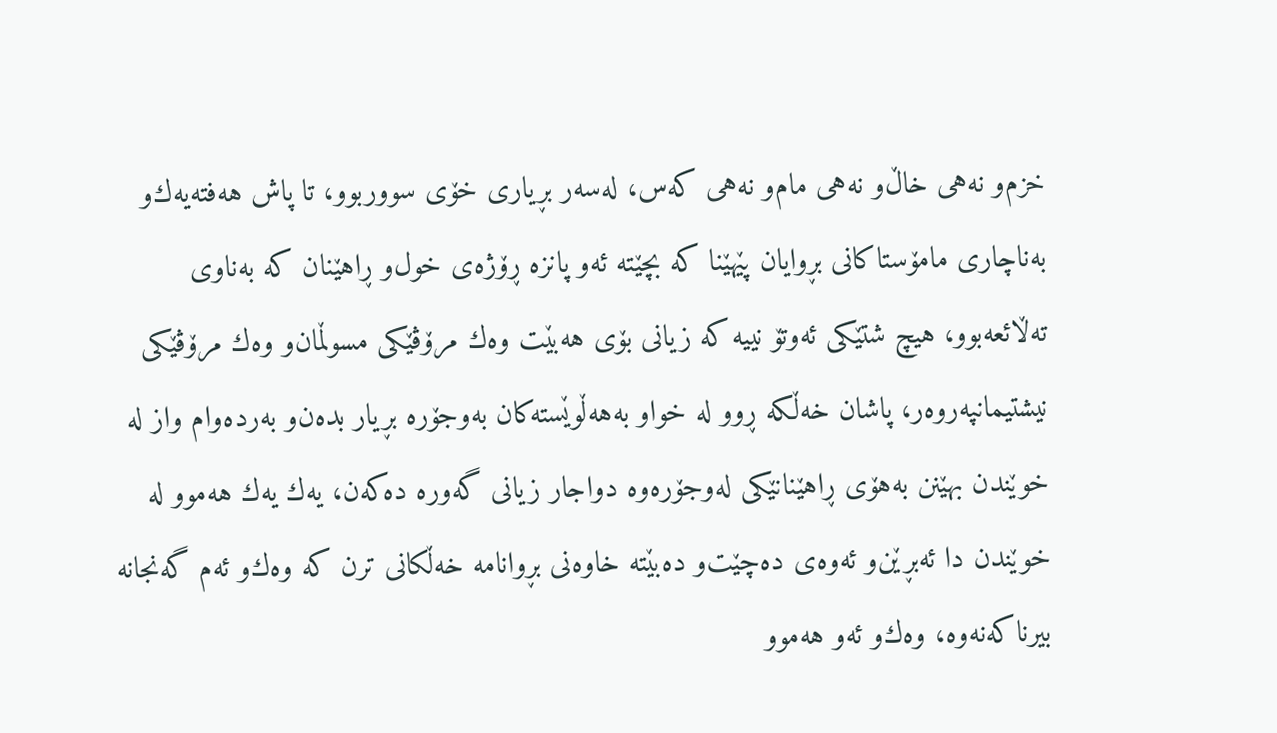خزم‌و نه‌هی‌ خاڵ‌و نه‌هی‌ مام‌و نه‌هی‌ كه‌س، له‌سه‌ر بڕیاری‌ خۆی‌ سووربوو، تا پاش هه‌فته‌یه‌ك‌و به‌ناچاری‌ مامۆستاكانی‌ بڕوایان پێهێنا كه‌ بچێته‌ ئه‌و پانزە ڕۆژه‌ی‌ خول‌و ڕاهێنان كه‌ به‌ناوی‌ ته‌ڵائعه‌بوو‌، هیچ شتێكی‌ ئه‌وتۆ نییه‌ كه‌ زیانی‌ بۆی‌ هه‌بێت وه‌ك مرۆڤێكی‌ مسوڵمان‌و وه‌ك مرۆڤێكی‌ نیشتیمانپه‌روه‌ر، پاشان خه‌ڵكه‌ ڕوو له‌ خواو بەهەڵوێستەکان‌ به‌وجۆره‌ بڕیار بدەن‌و بەردەوام واز لە خوێندن بهێنن بەهۆی‌ ڕاهێنانێکی‌ لەوجۆرەوە دواجار زیانی‌ گه‌وره‌ دەكه‌ن، یه‌ك یه‌ك هه‌موو له‌ خوێندن دا ئه‌بڕێن‌و ئه‌وه‌ی‌ ده‌چێت‌و ده‌بێته‌ خاوه‌نی‌ بڕوانامه‌ خه‌ڵكانی‌ ترن كه‌ وه‌ك‌و ئه‌م گه‌نجانە‌ بیرناكه‌نه‌وه‌، وه‌ك‌و ئه‌و هه‌موو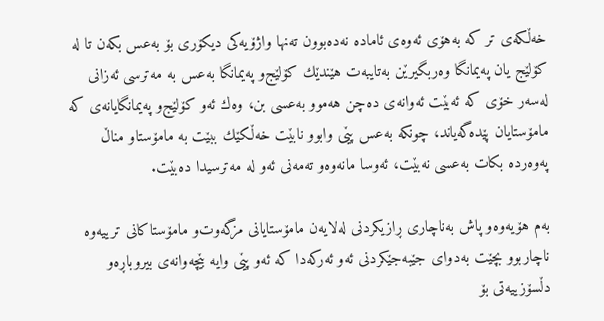خه‌ڵكه‌ی‌ تر كه‌ به‌هۆی‌ ئه‌وه‌ی‌ ئاماده‌ نه‌ده‌بوون ته‌نها واژۆیه‌كی‌ دیكۆری‌ بۆ به‌عس بكه‌ن تا له‌ كۆلێج یان په‌یمانگا وه‌ربگیرێن به‌تایبه‌ت هێندێك كۆلێج‌و په‌یمانگا به‌عس به‌ مه‌ترسی‌ ئه‌زانی‌ له‌سه‌ر خۆی‌ كه‌ ئه‌بێت ئه‌وانه‌ی‌ ده‌چن هه‌موو به‌عسی‌ بن، وه‌ك ئه‌و كۆلێج‌و په‌یمانگایانه‌ی‌ كه‌ مامۆستایان پێده‌گه‌یاند، چونكه‌ به‌عس پێی‌ وابوو نابێت خه‌ڵكێك ببێت به‌ مامۆستا‌و مناڵ په‌وه‌رده‌ بكات به‌عسی‌ نه‌بێت، ئه‌وسا مانه‌وه‌و ته‌مه‌نی‌ ئه‌و له‌ مه‌ترسیدا ده‌بێت.

به‌م هۆیه‌وه‌و پاش به‌ناچاری‌ ڕازیكردنی‌ له‌لایه‌ن مامۆستایانی‌ مزگه‌وت‌‌و مامۆستاکانی‌ ترییەوە‌ ناچاربوو بچێت به‌دوای‌ جێبه‌جێكردنی‌ ئه‌و ئه‌ركه‌دا كه‌ ئه‌و پێی‌ وایه‌ بێچه‌وانه‌ی‌ بیروباڕه‌و دڵسۆزییه‌تی‌ بۆ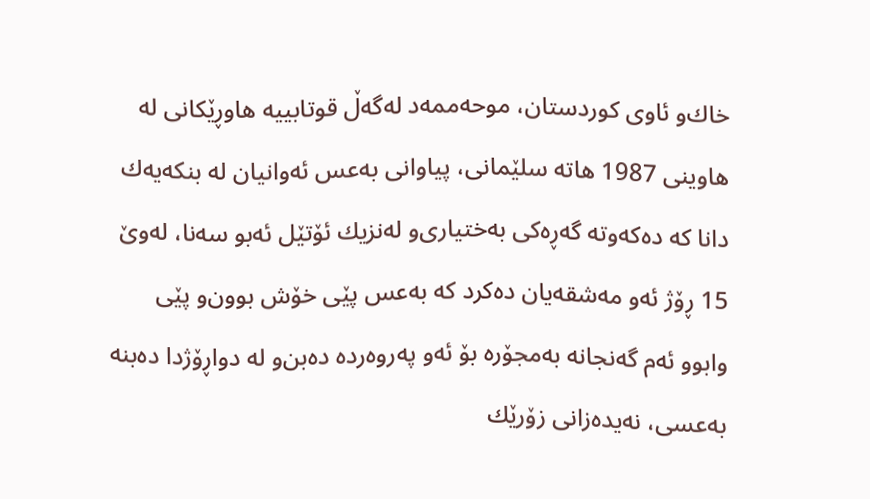خاك‌و ئاوی‌ كوردستان، موحه‌ممه‌د له‌گه‌ڵ قوتابییه‌ هاوڕێكانی‌ له‌ هاوینی‌ 1987 هاته‌ سلێمانی‌، پیاوانی‌ به‌عس ئه‌وانیان له‌ بنكه‌یه‌ك دانا كه‌ ده‌كه‌وته‌ گه‌ڕه‌كی‌ به‌ختیاری‌‌و له‌نزیك ئۆتێل ئه‌بو سه‌نا، له‌وێ‌ 15 ڕۆژ ئه‌و مه‌شقه‌یان ده‌كرد كه‌ به‌عس پێی‌ خۆش بوون‌و پێی‌ وابوو ئه‌م گه‌نجانه‌ به‌مجۆره‌ بۆ ئه‌و په‌روه‌رده‌ ده‌بن‌و له‌ دواڕۆژدا ده‌بنه‌ به‌عسی‌، نه‌یده‌زانی‌ زۆرێك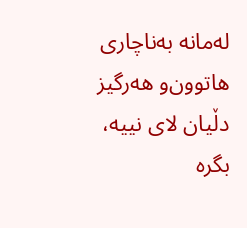له‌مانه‌ به‌ناچاری‌ هاتوون‌و هه‌رگیز دڵیان لای‌ نییه‌، بگره‌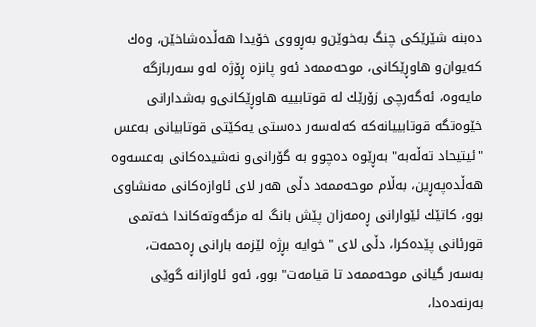ده‌بنه‌ شێرێكی‌ چنگ به‌خوێن‌و به‌ڕووی‌ خۆیدا هه‌ڵده‌شاخێن، وه‌ك كه‌یوان‌و هاوڕێكانی‌، موحه‌ممه‌د ئه‌و پانزە ڕۆژه‌ له‌و سه‌ربازگه‌ مایه‌وه‌، ئه‌گه‌رچی‌ زۆرێك له‌ قوتابییه‌ هاوڕێكانی‌‌و به‌شدارانی‌ خێوه‌تگه‌ قوتابییانه‌كه‌ كه‌له‌سه‌ر ده‌ستی‌ یه‌كێتی‌ قوتابیانی‌ به‌عس "ئیتیحاد ته‌ڵه‌به‌" به‌ڕێوه‌ ده‌چوو به‌ گۆرانی‌‌و نه‌شیده‌كانی‌ به‌عسه‌وه‌ هه‌ڵده‌په‌ڕین، به‌ڵام موحه‌ممه‌د دڵی‌ هه‌ر لای‌ ئاوازه‌كانی‌ مه‌نشاوی‌ بوو، كاتێك ئێوارانی‌ ڕه‌مه‌زان پێش بانگ له‌ مزگه‌وته‌كاندا خه‌تمی‌ قورئانی‌ پێده‌كرا، دڵی‌ لای‌ "خوایه‌ بڕژه‌ لێزمه‌ بارانی‌ ڕه‌حمه‌ت، به‌سه‌ر گیانی‌ موحه‌ممه‌د تا قیامه‌ت" بوو، ئه‌و ئاوازانه‌ گوێی‌ به‌رنه‌ده‌دا،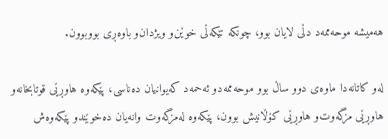هه‌میشه‌ موحه‌ممه‌د دڵی‌ لایان بوو، چونكه‌ تێكه‌ڵی‌ خوێن‌و ویژدان‌و باوه‌ڕی‌ بووبوون.

له‌و كاتانه‌دا ماوه‌ی‌ دوو ساڵ بوو موحه‌ممه‌دو ئه‌حمه‌د كه‌یوانیان ده‌ناسی‌، پێكه‌وه‌ هاوڕێی‌ قوتابخانه‌و هاوڕێی‌ مزگه‌وت‌و هاوڕێی‌ كۆڵانیش بوون، پێكه‌وه‌ له‌مزگه‌وت وانه‌یان ده‌خوێندو پێكه‌وه‌ش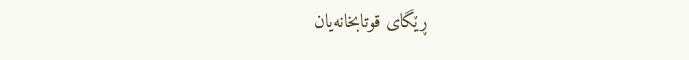ڕێگای‌ قوتابخانه‌یان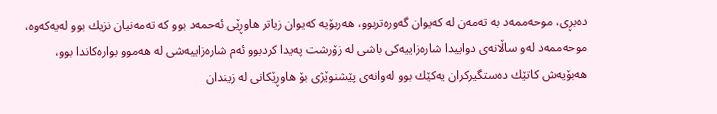ده‌بڕی‌، موحه‌ممه‌د به‌ ته‌مه‌ن له‌ كه‌یوان گه‌وره‌تربوو، هه‌ربۆیه‌ كه‌یوان زیاتر هاوڕێی‌ ئه‌حمه‌د بوو كه‌ ته‌مه‌نیان نزیك بوو له‌یه‌كه‌وه‌، موحه‌ممه‌د له‌و ساڵانه‌ی‌ دواییدا شاره‌زاییه‌كی‌ باشی‌ له‌ زۆرشت په‌یدا كردبوو ئه‌م شاره‌زاییه‌شی‌ له‌ هه‌موو بواره‌كاندا بوو، هه‌بۆیه‌ش كاتێك ده‌ستگیركران یه‌كێك بوو له‌وانه‌ی‌ پێشنوێژی‌ بۆ هاوڕێكانی‌ له‌ زیندان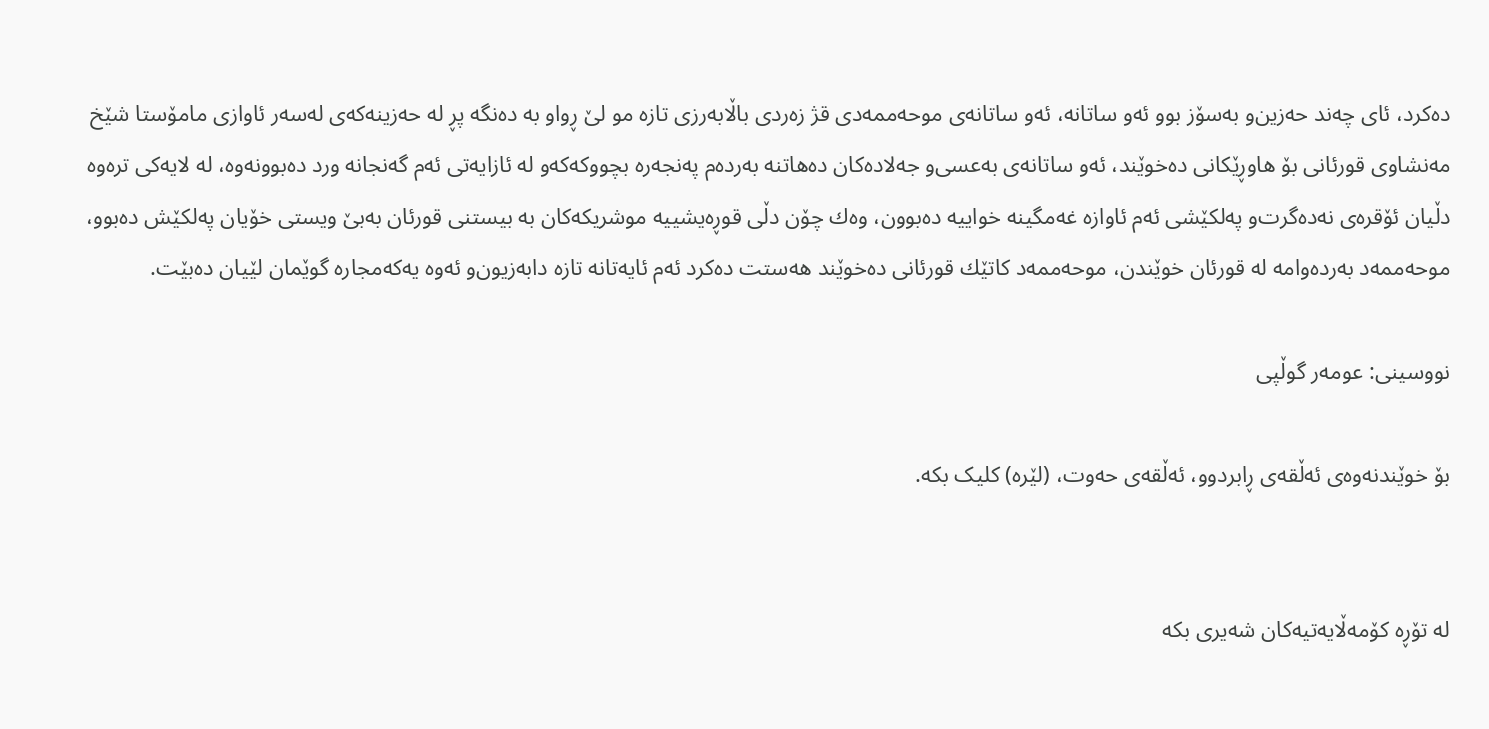ده‌كرد، ئای‌ چه‌ند حه‌زین‌و به‌سۆز بوو ئه‌و ساتانه‌، ئه‌و ساتانه‌ی‌ موحه‌ممه‌دی‌ قژ زه‌ردی‌ باڵابه‌رزی‌ تازه‌ مو لێ‌ ڕواو به‌ ده‌نگه‌ پڕ له‌ حه‌زینه‌كه‌ی‌ له‌سه‌ر ئاوازی‌ مامۆستا شێخ مە‌نشاوی‌ قورئانی‌ بۆ هاوڕێكانی‌ ده‌خوێند، ئه‌و ساتانه‌ی‌ به‌عسی‌و جه‌لاده‌كان ده‌هاتنه‌ به‌رده‌م په‌نجه‌ره‌ بچووكه‌كه‌و له‌ ئازایه‌تی‌ ئه‌م گه‌نجانه‌ ورد ده‌بوونه‌وه‌، له‌ لایه‌كی‌ تره‌وه‌ دڵیان ئۆقره‌ی‌ نه‌ده‌گرت‌و په‌لكێشی‌ ئه‌م ئاوازه‌ غه‌مگینه‌ خواییه‌ ده‌بوون، وه‌ك چۆن دڵی‌ قوڕه‌یشییه‌ موشریكه‌كان به‌ بیستنی‌ قورئان به‌بێ‌ ویستی‌ خۆیان په‌لكێش ده‌بوو، موحه‌ممه‌د به‌رده‌وامه‌ له‌ قورئان خوێندن، موحه‌ممه‌د كاتێك قورئانی‌ ده‌خوێند هه‌ستت ده‌كرد ئه‌م ئایەتانه‌ تازه‌ دابه‌زیون‌و ئه‌وه‌ یه‌كه‌مجاره‌ گوێمان لێیان ده‌بێت.

نووسینى: عومەر گوڵپى

بۆ خوێندنەوەى ئەڵقەى ڕابردوو، ئەڵقەى حەوت، (لێرە) کلیک بکە.


لە تۆڕە کۆمەڵایەتیەکان شەیری بکە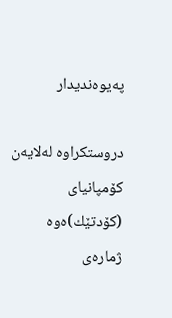پەیوەندیدار

دروستکراوە لەلایەن کۆمپانیای (کۆدتێك)ەوە
ژمارەی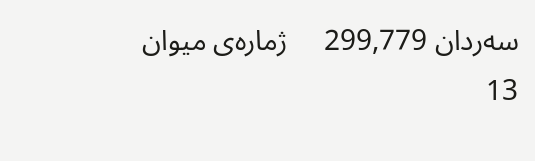سەردان 299,779     ژمارەی میوان 13